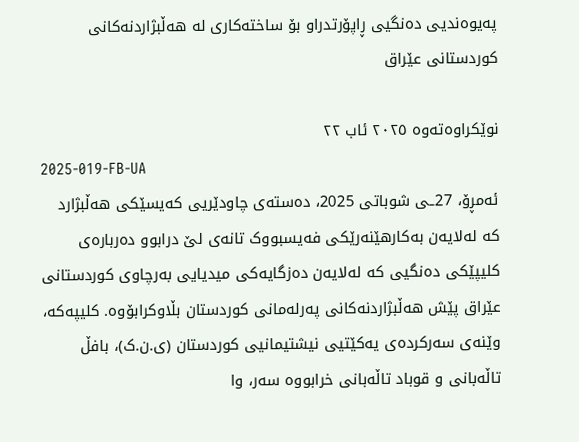پەیوەندیی دەنگیی ڕاپۆرتدراو بۆ ساختەکاری لە هەڵبژاردنەکانی کوردستانی عێراق

نوێکراوەتەوە ٢٠٢٥ ئاب ٢٢
2025-019-FB-UA
ئەمڕۆ، 27ـی شوباتی 2025، دەستەی چاودێریی کەیسێکی هەڵبژارد کە لەلایەن بەکارهێنەرێکی فەیسبووک تانەی لێ درابوو دەربارەی کلیپێکی دەنگیی کە لەلایەن دەزگایەکی میدیایی بەرچاوی کوردستانی عێراق پێش هەڵبژاردنەکانی پەرلەمانی کوردستان بڵاوکرابۆوە. کلیپەکە، وێنەی سەرکردەی یەکێتیی نیشتیمانیی کوردستان (ی.ن.ک)، بافڵ تاڵەبانی و قوباد تاڵەبانی خرابووە سەر، وا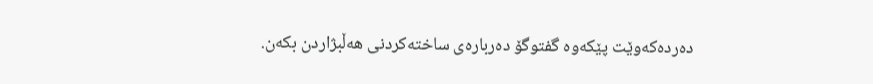دەردەکەوێت پێکەوە گفتوگۆ دەربارەی ساختەکردنی هەڵبژاردن بکەن.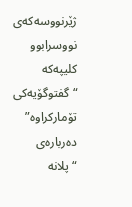ژێرنووسەکەی نووسرابوو کلیپەکە “گفتوگۆیەکی تۆمارکراوە” دەربارەی “پلانە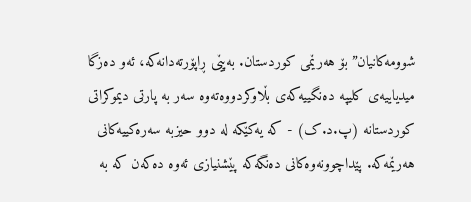شوومەکانیان” بۆ هەرێمی کوردستان. بەپێی ڕاپۆرتەدانەکە، ئەو دەزگا میدیاییەی کلیپە دەنگییەکەی بڵاوکردووەتەوە سەر بە پارتی دیموکراتی کوردستانە (پ.د.ک) - کە یەکێکە لە دوو حیزبە سەرەکییەکانی هەرێمەکە. پێداچوونەوەکانی دەنگەکە پێشنیازی ئەوە دەکەن کە بە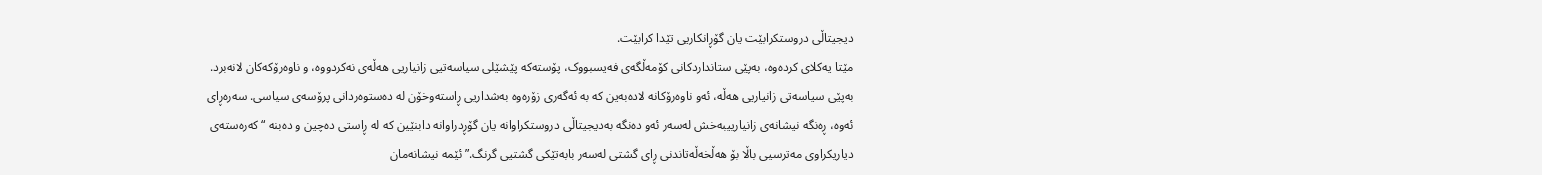دیجیتاڵی دروستکرابێت یان گۆڕانکاریی تێدا کرابێت.
مێتا یەکلای کردەوە، بەپێی ستانداردکانی کۆمەڵگەی فەیسبووک، پۆستەکە پێشێلی سیاسەتیی زانیاریی هەڵەی نەکردووە، و ناوەرۆکەکان لانەبرد.
بەپێی سیاسەتی زانیاریی هەڵە، ئەو ناوەرۆکانە لادەبەین کە بە ئەگەری زۆرەوە بەشداریی ڕاستەوخۆن لە دەستوەردانی پرۆسەی سیاسی. سەرەڕای ئەوە، ڕەنگە نیشانەی زانیارییبەخش لەسەر ئەو دەنگە بەدیجیتاڵی دروستکراوانە یان گۆڕدراوانە دابنێین کە لە ڕاستی دەچین و دەبنە “کەرەستەی دیاریکراوی مەترسیی باڵا بۆ هەڵخەڵەتاندنی ڕای گشتی لەسەر بابەتێکی گشتیی گرنگ.” ئێمە نیشانەمان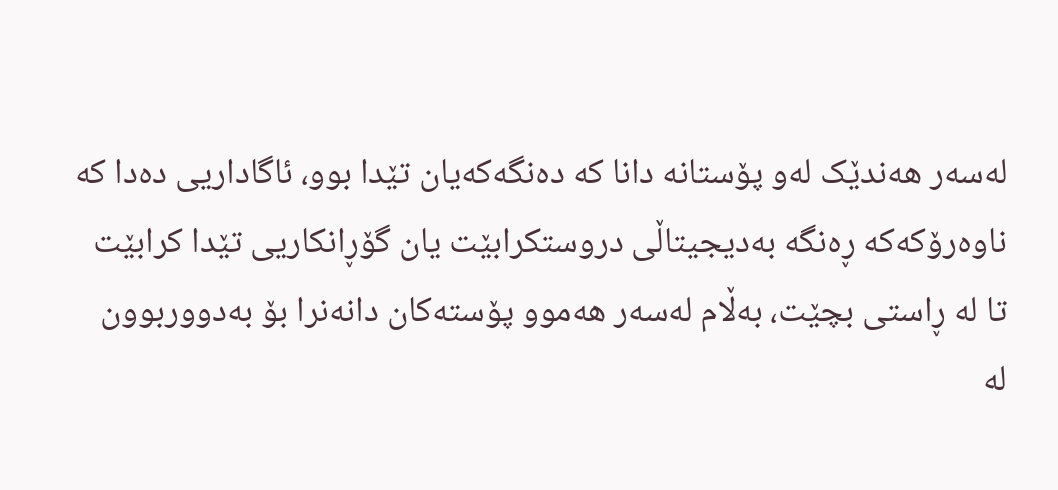لەسەر هەندێک لەو پۆستانە دانا کە دەنگەکەیان تێدا بوو، ئاگاداریی دەدا کە ناوەرۆکەکە ڕەنگە بەدیجیتاڵی دروستکرابێت یان گۆڕانکاریی تێدا کرابێت تا لە ڕاستی بچێت، بەڵام لەسەر هەموو پۆستەکان دانەنرا بۆ بەدووربوون لە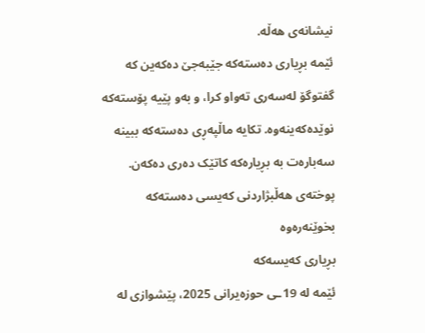نیشانەی هەڵە.
ئێمە بڕیاری دەستەکە جێبەجێ دەکەین کە گفتوگۆ لەسەری تەواو کرا، و بەو پێیە پۆستەکە نوێدەکەینەوە. تکایە ماڵپەڕی دەستەکە ببینە سەبارەت بە بڕیارەکە کاتێک دەری دەکەن.
پوختەی هەڵبژاردنی کەیسی دەستەکە بخوێنەرەوە
بڕیاری کەیسەکە
ئێمە لە 19ـی حوزەیرانی 2025، پێشوازی لە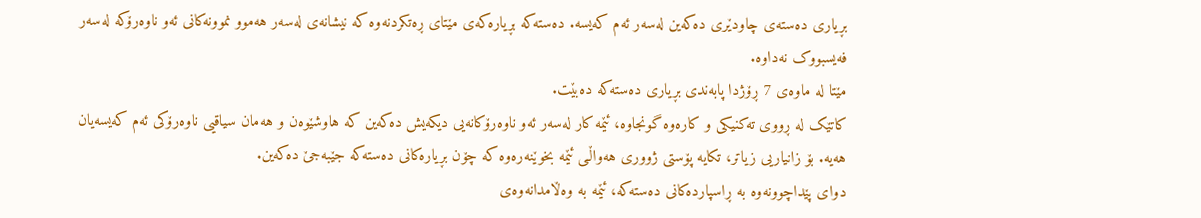بڕیاری دەستەی چاودێری دەکەین لەسەر ئەم کەیسە. دەستەکە بڕیارەکەی مێتای ڕەتکردنەوە کە نیشانەی لەسەر هەموو نموونەکانی ئەو ناوەرۆکە لەسەر فەیسبووک نەداوە.
مێتا لە ماوەی 7 ڕۆژدا پابەندی بڕیاری دەستەکە دەبێت.
کاتێک لە ڕووی تەکنیکی و کارەوە گونجاوە، ئێمە کار لەسەر ئەو ناوەرۆکانەیی دیکەیش دەکەین کە هاوشێوەن و هەمان سیاقیی ناوەرۆکی ئەم کەیسەیان هەیە. بۆ زانیاریی زیاتر، تکایە پۆستی ژووری هەواڵـی ئێمە بخوێنەرەوە کە چۆن بڕیارەکانی دەستەکە جێبەجێ دەکەین.
دوای پێداچوونەوە بە ڕاسپاردەکانی دەستەکە، ئێمە بە وەڵامدانەوەی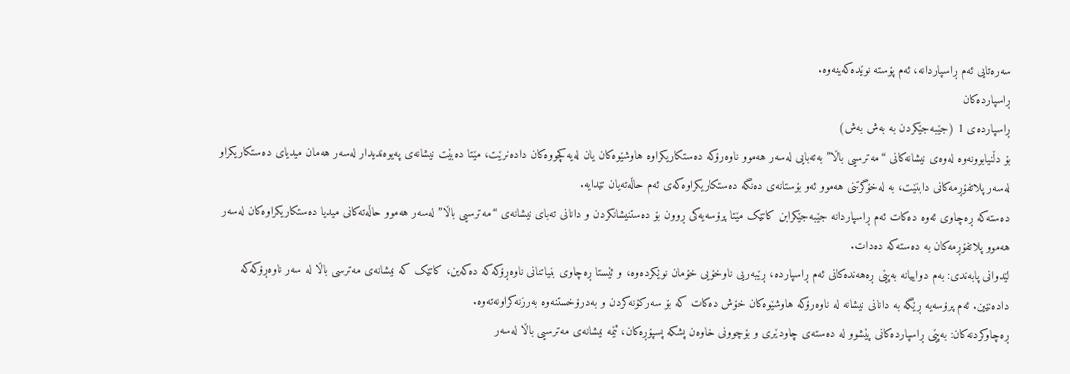سەرەتایی ئەم ڕاسپاردانە، ئەم پۆستە نوێدەکەینەوە.
ڕاسپاردەکان
ڕاسپاردەی 1 (جێبەجێکردن بە بەش بەش)
بۆ دڵنیابوونەوە لەوەی نیشانەکانی “مەترسیی باڵا” بەتەبایی لەسەر هەموو ناوەرۆکە دەستکاریکراوە هاوشێوەکان یان لەیەکچووەکان دادەنرێت، مێتا دەبێت نیشانەی پەیوەندیدار لەسەر هەمان میدیای دەستکاریکراو لەسەر پلاتفۆڕمەکانی دابنێت، بە لەخۆگرتنی هەموو ئەو بۆستانەی دەنگە دەستکاریکراوەکەی ئەم حاڵەتەیان تێدایە.
دەستەکە ڕەچاوی ئەوە دەکات ئەم ڕاسپاردانە جێبەجێکرابن کاتێک مێتا پرۆسەیەکی ڕوون بۆ دەستنیشانکردن و دانانی تەبای نیشانەی “مەترسیی باڵا” لەسەر هەموو حاڵەتەکانی میدیا دەستکاریکراوەکان لەسەر هەموو پلاتفۆڕمەکان بە دەستەکە دەدات.
لێدوانی پابەندی: بەم دواییانە بەپێی ڕەهەندەکانی ئەم ڕاسپاردە، ڕێبەریی ناوخۆیی خۆمان نوێکردەوە، و ئێستا ڕەچاوی بنیاتنانی ناوەڕۆکەکە دەکەین، کاتێک کە نیشانەی مەترسی باڵا لە سەر ناوەڕۆکەکە دادەنێین. ئەم پرۆسەیە ڕێگە بە دانانی نیشانە لە ناوەرۆکە هاوشێوەکان خۆش دەکات کە بۆ سەرکۆنەکردن و بەدرۆخستنەوە بەرزنەکراونەتەوە.
ڕەچاوکردنەکان: بەپێی ڕاسپاردەکانی پێشوو لە دەستەی چاودێری و بۆچوونی خاوەن پشکە پسپۆڕەکان، ئێمە نیشانەی مەترسیی باڵا لەسەر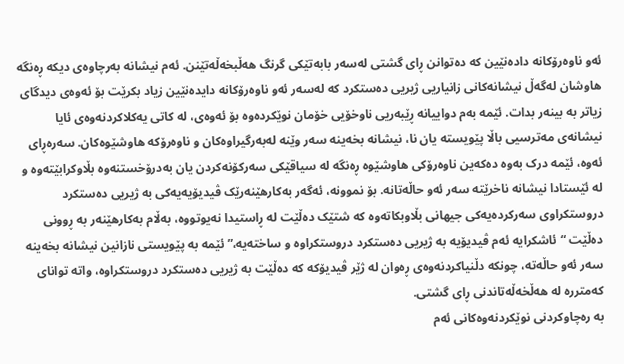ئەو ناوەرۆکانە دادەنێین کە دەتوانن ڕای گشتی لەسەر بابەتێکی گرنگ هەڵبخەڵەتێنن. ئەم نیشانە بەرچاوەی دیکە ڕەنگە هاوشان لەگەڵ نیشانەکانی زانیاریی ژیریی دەستکرد کە لەسەر ئەو ناوەرۆکانە دایدەنێین زیاد بکرێت بۆ ئەوەی دیدگای زیاتر بە بینەر بدات. ئێمە بەم دواییانە ڕێبەریی ناوخۆیی خۆمان نوێکردەوە بۆ ئەوەی، لە کاتی یەکلاکردنەوەی ئایا نیشانەی مەترسیی باڵا پێویستە یان نا، نیشانە بخەینە سەر وێنە لەبەرگیراوەکان و ناوەرۆکە هاوشێوەکان. سەرەڕای ئەوە، ئێمە درک بەوە دەکەین ناوەرۆکی هاوشێوە ڕەنگە لە سیاقێکی سەرکۆنەکردن یان بەدرۆخستنەوە بڵاوکرابێتەوە و لە ئێستادا نیشانە ناخرێتە سەر ئەو حاڵەتانە. بۆ نموونە، ئەگەر بەکارهێنەرێک ڤیدیۆیەیەکی بە ژیریی دەستکرد دروستکراوی سەرکردەیەکی جیهانی بڵاوبکاتەوە کە شتێک دەڵێت لە ڕاستیدا نەیوتووە، بەڵام بەکارهێنەر بە ڕوونی دەڵێت “ئاشکرایە ئەم ڤیدیۆیە بە ژیریی دەستکرد دروستکراوە و ساختەیە،” ئێمە بە پێویستی نازانین نیشانە بخەینە سەر ئەو حاڵەتە، چونکە دڵنیاکردنەوەی ڕەوان لە ژێر ڤیدیۆکە کە دەڵێت بە ژیریی دەستکرد دروستکراوە، واتە توانای کەمتررە لە هەڵخەڵەتاندنی ڕای گشتی.
بە رەچاوکردنی نوێکردنەوەکانی ئەم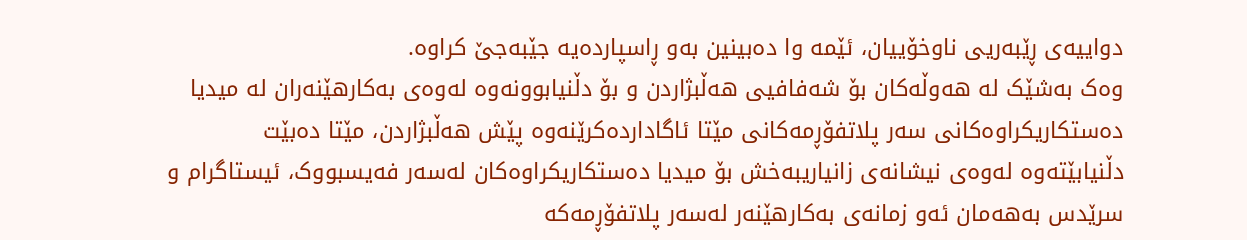دواییەی ڕێبەریی ناوخۆییان، ئێمە وا دەبینین بەو ڕاسپاردەیە جێبەجێ کراوە.
وەک بەشێک لە هەوڵەکان بۆ شەفافیی هەڵبژاردن و بۆ دڵنیابوونەوە لەوەی بەکارهێنەران لە میدیا دەستکاریکراوەکانی سەر پلاتفۆڕمەکانی مێتا ئاگاداردەکرێنەوە پێش هەڵبژاردن، مێتا دەبێت دڵنیابێتەوە لەوەی نیشانەی زانیاریبەخش بۆ میدیا دەستکاریکراوەکان لەسەر فەیسبووک، ئیستاگرام و سرێدس بەهەمان ئەو زمانەی بەکارهێنەر لەسەر پلاتفۆڕمەکە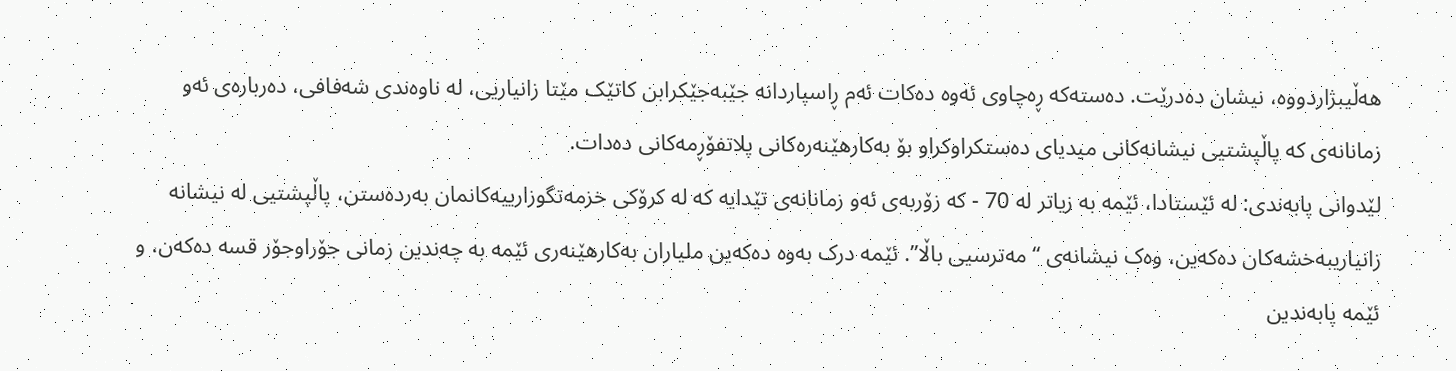هەڵیبژاردووە، نیشان دەدرێت. دەستەکە ڕەچاوی ئەوە دەکات ئەم ڕاسپاردانە جێبەجێکرابن کاتێک مێتا زانیاریی، لە ناوەندی شەفافی، دەربارەی ئەو زمانانەی کە پاڵپشتیی نیشانەکانی میدیای دەستکراوکراو بۆ بەکارهێنەرەکانی پلاتفۆڕمەکانی دەدات.
لێدوانی پابەندی: لە ئێستادا، ئێمە بە زیاتر لە 70 - کە زۆربەی ئەو زمانانەی تێدایە کە لە کرۆکی خزمەتگوزارییەکانمان بەردەستن، پاڵپشتیی لە نیشانە زانیاریبەخشەکان دەکەین، وەک نیشانەی “مەترسیی باڵا”. ئێمە درک بەوە دەکەین ملیاران بەکارهێنەری ئێمە بە چەندین زمانی جۆراوجۆر قسە دەکەن، و ئێمە پابەندین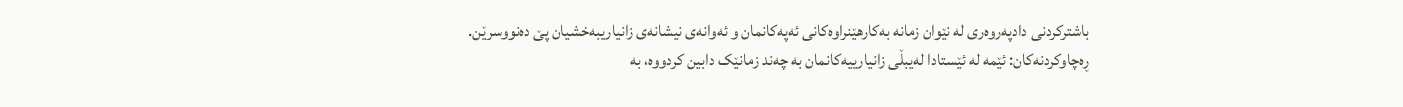باشترکردنی دادپەروەری لە نێوان زمانە بەکارهێنراوەکانی ئەپەکانمان و ئەوانەی نیشانەی زانیاریبەخشیان پێ دەنووسرێن.
ڕەچاوکردنەکان: ئێمە لە ئێستادا لەیبڵی زانیارییەکانمان بە چەند زمانێک دابین کردووە، بە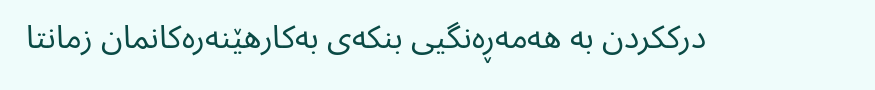درککردن بە هەمەڕەنگیی بنکەی بەکارهێنەرەکانمان زمانتا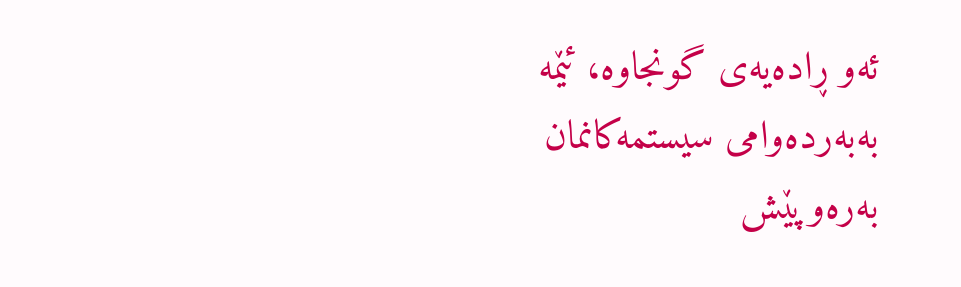ئەو ڕادەیەی گونجاوە، ئێمە بەبەردەوامی سیستمەکانمان بەرەوپێش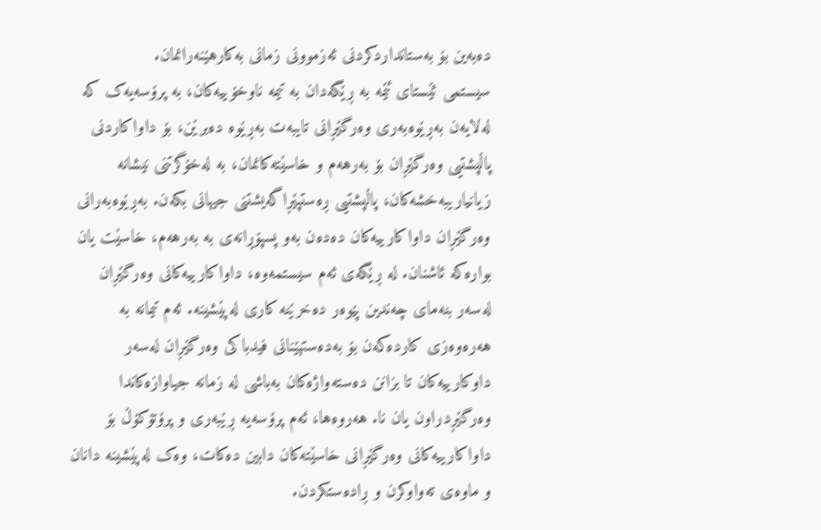دەبەین بۆ بەستانداردکردنی ئەزموونی زمانی بەکار‌هێنەرانمان.
سیستمی ئێستای ئێمە بە ڕێگەدان بە تیمە ناوخۆییەکان، بە پرۆسەیەک کە لەلایەن بەڕێوەبەری وەرگێڕانی تایبەت بەڕێوە دەبرێن، بۆ داواکاردنی پاڵپشتیی وەرگێڕان بۆ بەرهەم و خاسێتەکانمان، بە لەخۆگرتنی نیشانە زیانیاریبەخشەکان، پاڵپشتیی ڕەستپێڕاگەیشتنی جیهانی بکەن. بەڕێوەبەرانی وەرگێڕان داواکارییەکان دەدەن بەو پسپۆڕانەی بە بەرهەم، خاسێت یان بوارەکە ئاشنان. لە ڕێگەی ئەم سیستمەوە، داواکارییەکانی وەرگێڕان لەسەر بنەمای چەندین پێوەر دەخرێنە کاری لەپێشینە. ئەم تیمانە بە هەرەوەزی کاردەکەن بۆ بەدەستهێنانی فیدباکی وەرگێڕان لەسەر داوکارییەکان تا بزانن دەستەواژەکان بەباشی لە زمانە جیاوازەکاندا وەرگێڕدراون یان نا. هەروەها، ئەم پرۆسەیە ڕێبەری و پرۆتۆکۆڵ بۆ داواکارییەکانی وەرگێڕانی خاسێتەکان دابین دەکات، وەک لەپێشینە دانان و ماوەی تەواوکرن و ڕادەستکردن.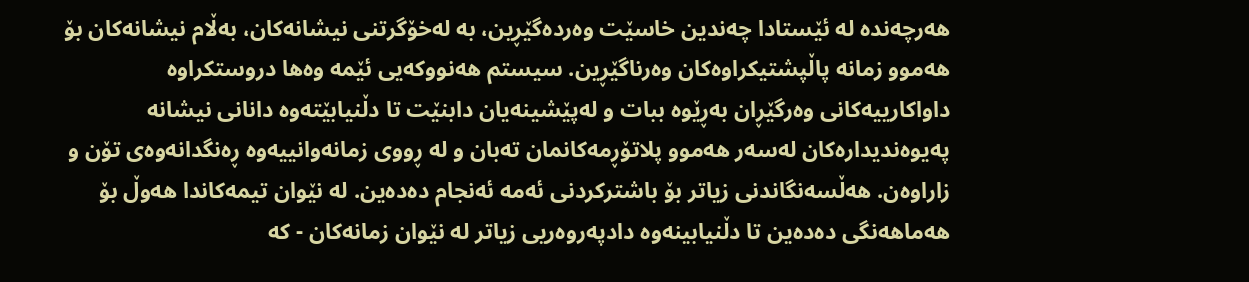هەرچەندە لە ئێستادا چەندین خاسێت وەردەگێڕین، بە لەخۆگرتنی نیشانەکان، بەڵام نیشانەکان بۆ هەموو زمانە پاڵپشتیکراوەکان وەرناگێڕین. سیستم هەنووکەیی ئێمە وەها دروستکراوە داواکارییەکانی وەرگێڕان بەڕێوە ببات و لەپێشینەیان دابنێت تا دڵنیابێتەوە دانانی نیشانە پەیوەندیدارەکان لەسەر هەموو پلاتۆڕمەکانمان تەبان و لە ڕووی زمانەوانییەوە ڕەنگدانەوەی تۆن و زاراوەن. هەڵسەنگاندنی زیاتر بۆ باشترکردنی ئەمە ئەنجام دەدەین. لە نێوان تیمەکاندا هەوڵ بۆ هەماهەنگی دەدەین تا دڵنیابینەوە دادپەروەریی زیاتر لە نێوان زمانەکان - کە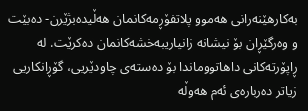بەکارهێنەرانی هەموو پلاتفۆڕمەکانمان هەڵیدەبژێرن- دەبێت و وەرگێڕان بۆ نیشانە زانیاریبەخشەکانمان دەکرێت. لە ڕاپۆرتەکانی داهاتووماندا بۆ دەستەی چاودێریی، گۆڕانکاریی زیاتر دەربارەی ئەم هەوڵە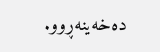دەخەینەڕوو.